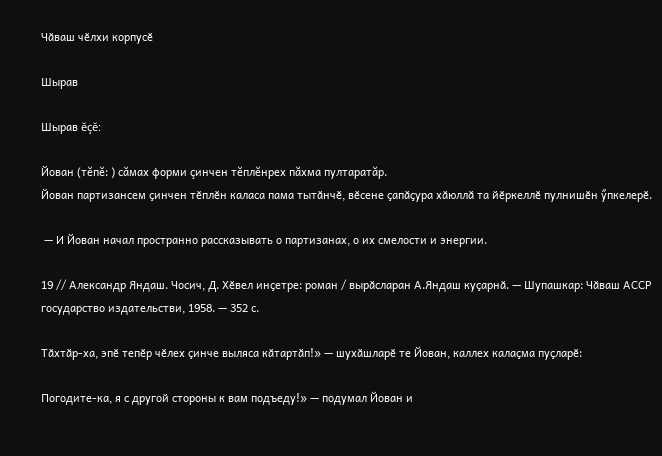Чӑваш чӗлхи корпусӗ

Шырав

Шырав ĕçĕ:

Йован (тĕпĕ: ) сăмах форми çинчен тĕплĕнрех пăхма пултаратăр.
Йован партизансем ҫинчен тӗплӗн каласа пама тытӑнчӗ, вӗсене ҫапӑҫура хӑюллӑ та йӗркеллӗ пулнишӗн ӳпкелерӗ.

 — И Йован начал пространно рассказывать о партизанах, о их смелости и энергии.

19 // Александр Яндаш. Чосич, Д. Хӗвел инҫетре: роман / вырӑсларан А.Яндаш куҫарнӑ. — Шупашкар: Чӑваш АССР государство издательстви, 1958. — 352 с.

Тӑхтӑр-ха, эпӗ тепӗр чӗлех ҫинче выляса кӑтартӑп!» — шухӑшларӗ те Йован, каллех калаҫма пуҫларӗ:

Погодите-ка, я с другой стороны к вам подъеду!» — подумал Йован и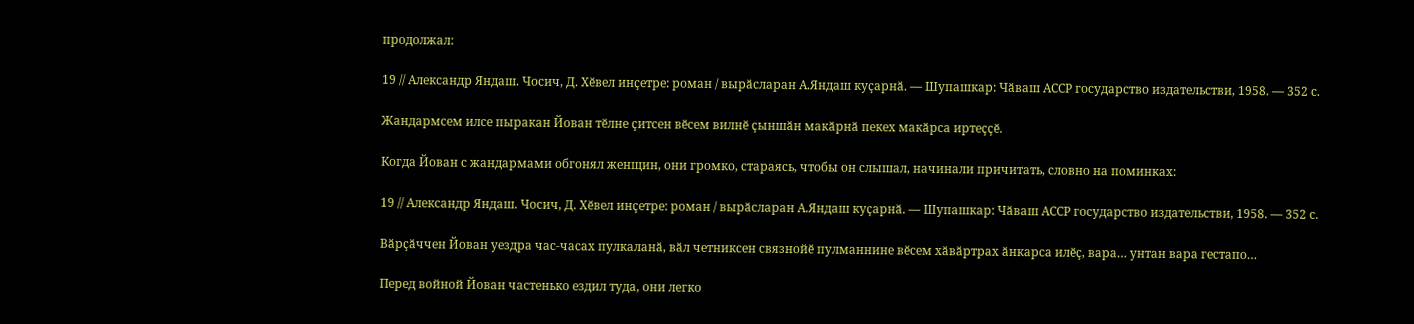продолжал:

19 // Александр Яндаш. Чосич, Д. Хӗвел инҫетре: роман / вырӑсларан А.Яндаш куҫарнӑ. — Шупашкар: Чӑваш АССР государство издательстви, 1958. — 352 с.

Жандармсем илсе пыракан Йован тӗлне ҫитсен вӗсем вилнӗ ҫыншӑн макӑрнӑ пекех макӑрса иртеҫҫӗ.

Когда Йован с жандармами обгонял женщин, они громко, стараясь, чтобы он слышал, начинали причитать, словно на поминках:

19 // Александр Яндаш. Чосич, Д. Хӗвел инҫетре: роман / вырӑсларан А.Яндаш куҫарнӑ. — Шупашкар: Чӑваш АССР государство издательстви, 1958. — 352 с.

Вӑрҫӑччен Йован уездра час-часах пулкаланӑ, вӑл четниксен связнойӗ пулманнине вӗсем хӑвӑртрах ӑнкарса илӗҫ, вара… унтан вара гестапо…

Перед войной Йован частенько ездил туда, они легко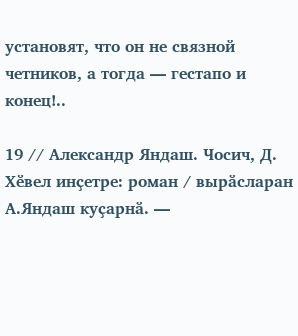установят, что он не связной четников, а тогда — гестапо и конец!..

19 // Александр Яндаш. Чосич, Д. Хӗвел инҫетре: роман / вырӑсларан А.Яндаш куҫарнӑ. —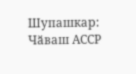Шупашкар: Чӑваш АССР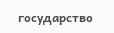государство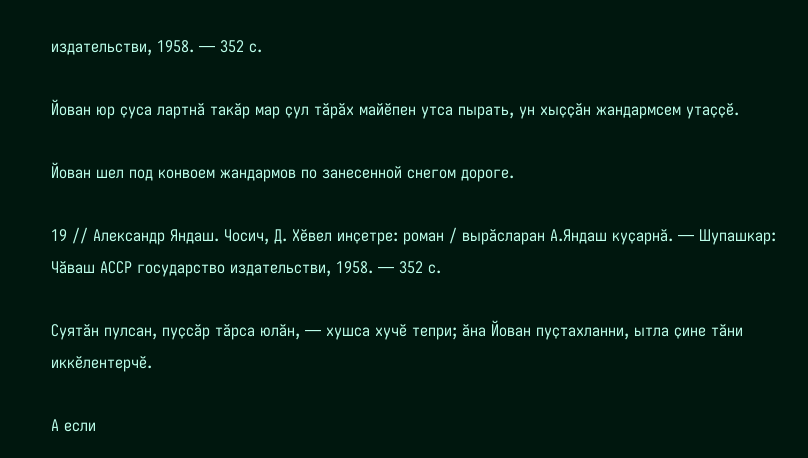издательстви, 1958. — 352 с.

Йован юр ҫуса лартнӑ такӑр мар ҫул тӑрӑх майӗпен утса пырать, ун хыҫҫӑн жандармсем утаҫҫӗ.

Йован шел под конвоем жандармов по занесенной снегом дороге.

19 // Александр Яндаш. Чосич, Д. Хӗвел инҫетре: роман / вырӑсларан А.Яндаш куҫарнӑ. — Шупашкар: Чӑваш АССР государство издательстви, 1958. — 352 с.

Суятӑн пулсан, пуҫсӑр тӑрса юлӑн, — хушса хучӗ тепри; ӑна Йован пуҫтахланни, ытла ҫине тӑни иккӗлентерчӗ.

А если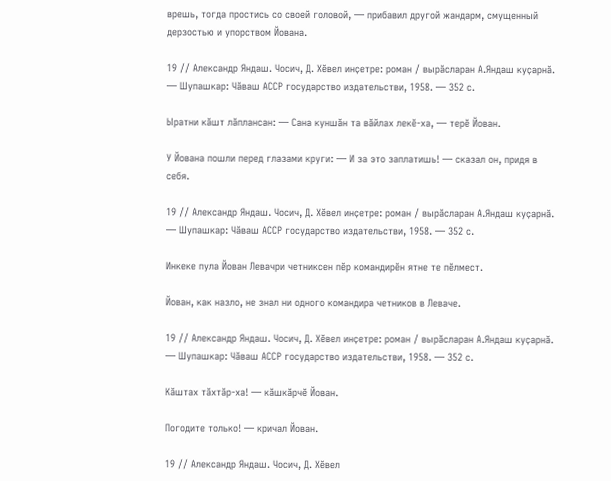врешь, тогда простись со своей головой, — прибавил другой жандарм, смущенный дерзостью и упорством Йована.

19 // Александр Яндаш. Чосич, Д. Хӗвел инҫетре: роман / вырӑсларан А.Яндаш куҫарнӑ. — Шупашкар: Чӑваш АССР государство издательстви, 1958. — 352 с.

Ыратни кӑшт лӑплансан: — Сана куншӑн та вӑйлах лекӗ-ха, — терӗ Йован.

У Йована пошли перед глазами круги: — И за это заплатишь! — сказал он, придя в себя.

19 // Александр Яндаш. Чосич, Д. Хӗвел инҫетре: роман / вырӑсларан А.Яндаш куҫарнӑ. — Шупашкар: Чӑваш АССР государство издательстви, 1958. — 352 с.

Инкеке пула Йован Левачри четниксен пӗр командирӗн ятне те пӗлмест.

Йован, как назло, не знал ни одного командира четников в Леваче.

19 // Александр Яндаш. Чосич, Д. Хӗвел инҫетре: роман / вырӑсларан А.Яндаш куҫарнӑ. — Шупашкар: Чӑваш АССР государство издательстви, 1958. — 352 с.

Кӑштах тӑхтӑр-ха! — кӑшкӑрчӗ Йован.

Погодите только! — кричал Йован.

19 // Александр Яндаш. Чосич, Д. Хӗвел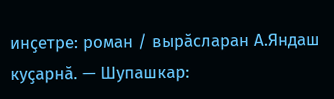инҫетре: роман / вырӑсларан А.Яндаш куҫарнӑ. — Шупашкар: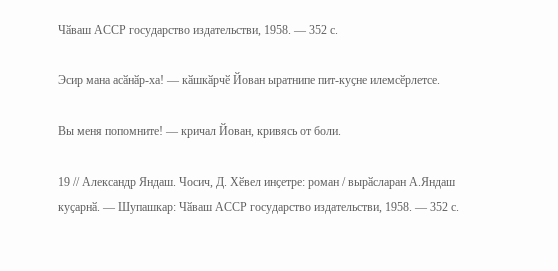Чӑваш АССР государство издательстви, 1958. — 352 с.

Эсир мана асӑнӑр-ха! — кӑшкӑрчӗ Йован ыратнипе пит-куҫне илемсӗрлетсе.

Вы меня попомните! — кричал Йован, кривясь от боли.

19 // Александр Яндаш. Чосич, Д. Хӗвел инҫетре: роман / вырӑсларан А.Яндаш куҫарнӑ. — Шупашкар: Чӑваш АССР государство издательстви, 1958. — 352 с.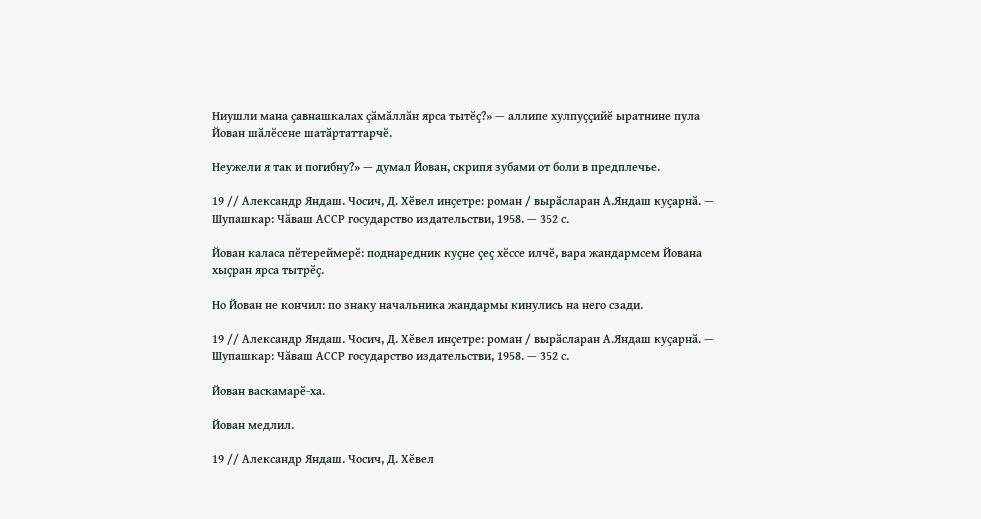Ниушли мана ҫавнашкалах ҫӑмӑллӑн ярса тытӗҫ?» — аллипе хулпуҫҫийӗ ыратнине пула Йован шӑлӗсене шатӑртаттарчӗ.

Неужели я так и погибну?» — думал Йован, скрипя зубами от боли в предплечье.

19 // Александр Яндаш. Чосич, Д. Хӗвел инҫетре: роман / вырӑсларан А.Яндаш куҫарнӑ. — Шупашкар: Чӑваш АССР государство издательстви, 1958. — 352 с.

Йован каласа пӗтереймерӗ: поднаредник куҫне ҫеҫ хӗссе илчӗ, вара жандармсем Йована хыҫран ярса тытрӗҫ.

Но Йован не кончил: по знаку начальника жандармы кинулись на него сзади.

19 // Александр Яндаш. Чосич, Д. Хӗвел инҫетре: роман / вырӑсларан А.Яндаш куҫарнӑ. — Шупашкар: Чӑваш АССР государство издательстви, 1958. — 352 с.

Йован васкамарӗ-ха.

Йован медлил.

19 // Александр Яндаш. Чосич, Д. Хӗвел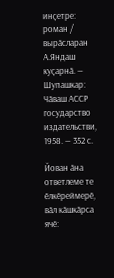инҫетре: роман / вырӑсларан А.Яндаш куҫарнӑ. — Шупашкар: Чӑваш АССР государство издательстви, 1958. — 352 с.

Йован ӑна ответлеме те ӗлкӗреймерӗ, вӑл кӑшкӑрса ячӗ: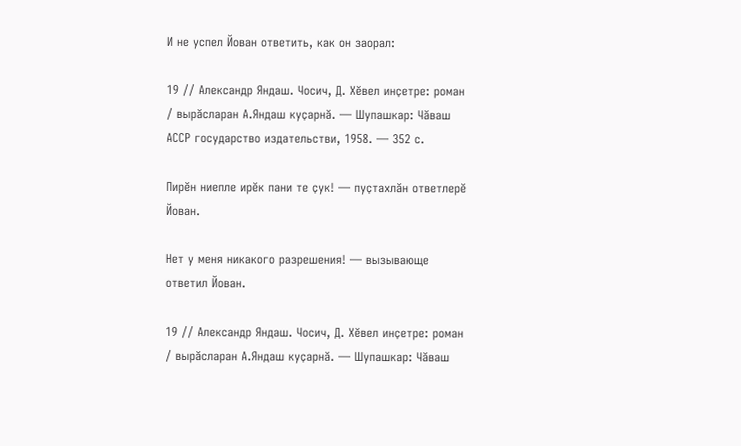И не успел Йован ответить, как он заорал:

19 // Александр Яндаш. Чосич, Д. Хӗвел инҫетре: роман / вырӑсларан А.Яндаш куҫарнӑ. — Шупашкар: Чӑваш АССР государство издательстви, 1958. — 352 с.

Пирӗн ниепле ирӗк пани те ҫук! — пуҫтахлӑн ответлерӗ Йован.

Нет у меня никакого разрешения! — вызывающе ответил Йован.

19 // Александр Яндаш. Чосич, Д. Хӗвел инҫетре: роман / вырӑсларан А.Яндаш куҫарнӑ. — Шупашкар: Чӑваш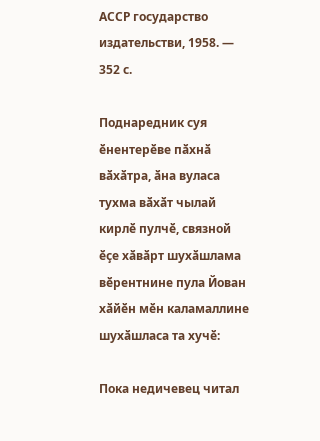АССР государство издательстви, 1958. — 352 с.

Поднаредник суя ӗнентерӗве пӑхнӑ вӑхӑтра, ӑна вуласа тухма вӑхӑт чылай кирлӗ пулчӗ, связной ӗҫе хӑвӑрт шухӑшлама вӗрентнине пула Йован хӑйӗн мӗн каламаллине шухӑшласа та хучӗ:

Пока недичевец читал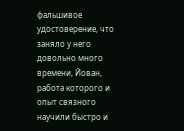фальшивое удостоверение, что заняло у него довольно много времени, Йован, работа которого и опыт связного научили быстро и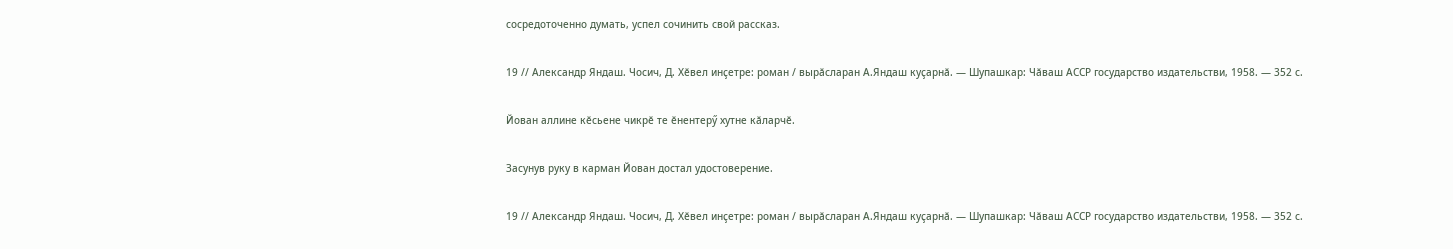сосредоточенно думать, успел сочинить свой рассказ.

19 // Александр Яндаш. Чосич, Д. Хӗвел инҫетре: роман / вырӑсларан А.Яндаш куҫарнӑ. — Шупашкар: Чӑваш АССР государство издательстви, 1958. — 352 с.

Йован аллине кӗсьене чикрӗ те ӗнентерӳ хутне кӑларчӗ.

Засунув руку в карман Йован достал удостоверение.

19 // Александр Яндаш. Чосич, Д. Хӗвел инҫетре: роман / вырӑсларан А.Яндаш куҫарнӑ. — Шупашкар: Чӑваш АССР государство издательстви, 1958. — 352 с.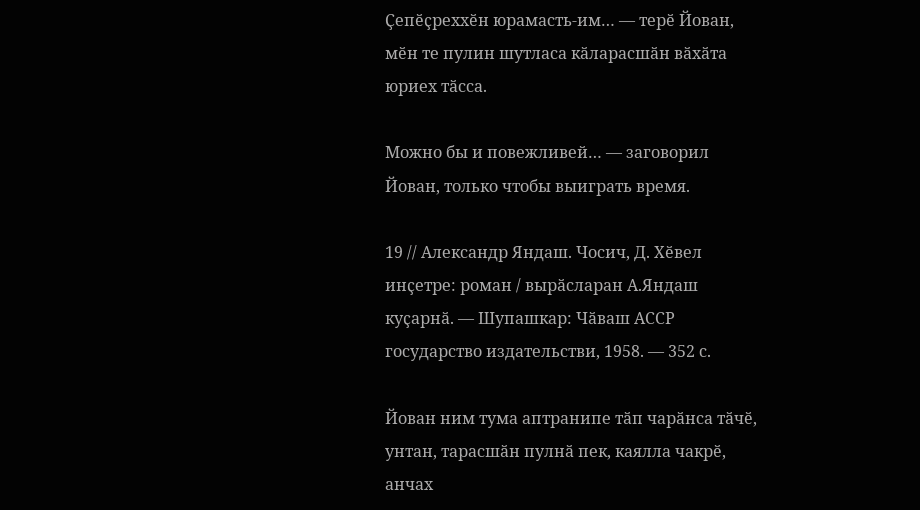Ҫепӗҫреххӗн юрамасть-им… — терӗ Йован, мӗн те пулин шутласа кӑларасшӑн вӑхӑта юриех тӑсса.

Можно бы и повежливей… — заговорил Йован, только чтобы выиграть время.

19 // Александр Яндаш. Чосич, Д. Хӗвел инҫетре: роман / вырӑсларан А.Яндаш куҫарнӑ. — Шупашкар: Чӑваш АССР государство издательстви, 1958. — 352 с.

Йован ним тума аптранипе тӑп чарӑнса тӑчӗ, унтан, тарасшӑн пулнӑ пек, каялла чакрӗ, анчах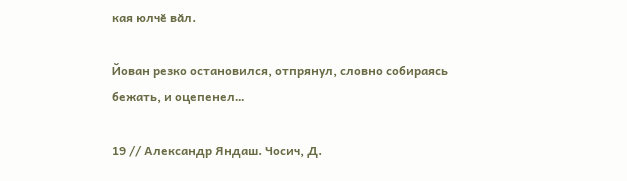кая юлчӗ вӑл.

Йован резко остановился, отпрянул, словно собираясь бежать, и оцепенел…

19 // Александр Яндаш. Чосич, Д.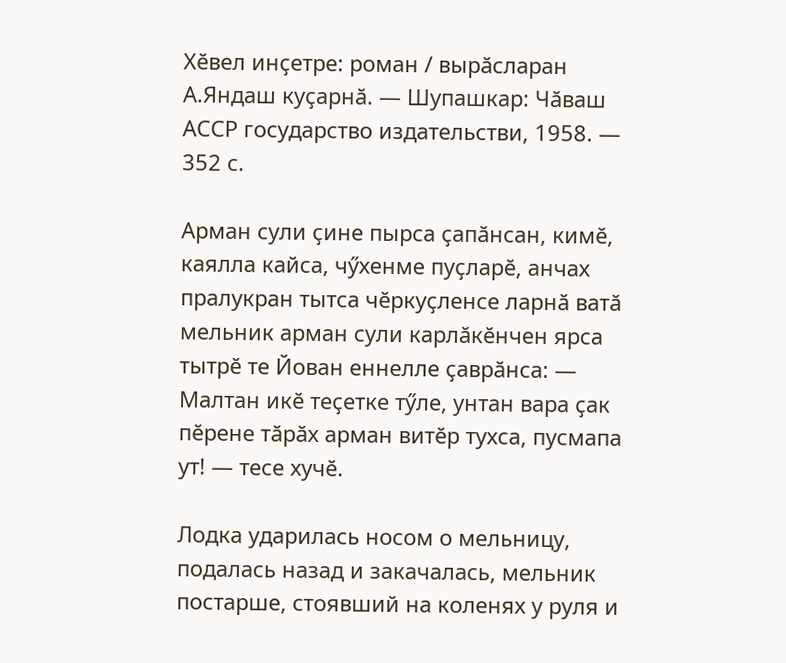Хӗвел инҫетре: роман / вырӑсларан А.Яндаш куҫарнӑ. — Шупашкар: Чӑваш АССР государство издательстви, 1958. — 352 с.

Арман сули ҫине пырса ҫапӑнсан, кимӗ, каялла кайса, чӳхенме пуҫларӗ, анчах пралукран тытса чӗркуҫленсе ларнӑ ватӑ мельник арман сули карлӑкӗнчен ярса тытрӗ те Йован еннелле ҫаврӑнса: — Малтан икӗ теҫетке тӳле, унтан вара ҫак пӗрене тӑрӑх арман витӗр тухса, пусмапа ут! — тесе хучӗ.

Лодка ударилась носом о мельницу, подалась назад и закачалась, мельник постарше, стоявший на коленях у руля и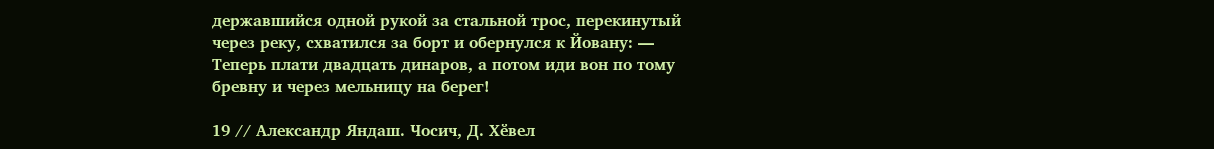державшийся одной рукой за стальной трос, перекинутый через реку, схватился за борт и обернулся к Йовану: — Теперь плати двадцать динаров, а потом иди вон по тому бревну и через мельницу на берег!

19 // Александр Яндаш. Чосич, Д. Хӗвел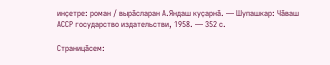инҫетре: роман / вырӑсларан А.Яндаш куҫарнӑ. — Шупашкар: Чӑваш АССР государство издательстви, 1958. — 352 с.

Страницăсем: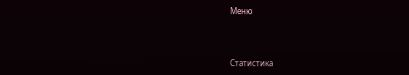Меню



Статистика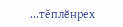...тĕплӗнрех